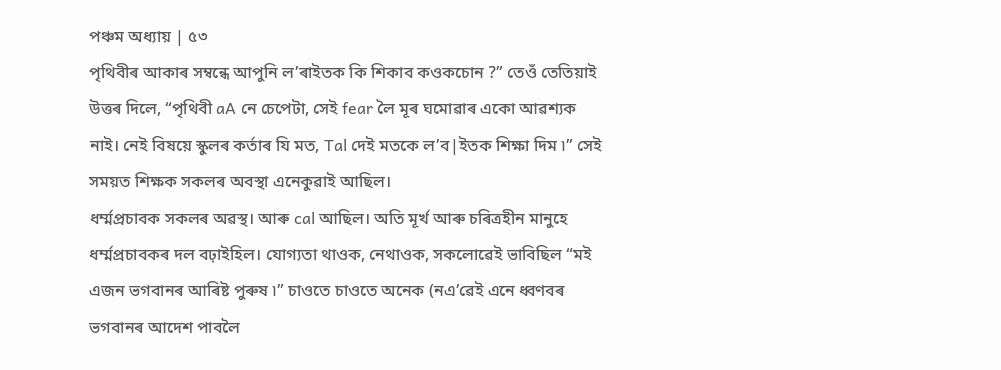পঞ্চম অধ্যায় | ৫৩
পৃথিবীৰ আকাৰ সম্বন্ধে আপুনি ল’ৰাইতক কি শিকাব কওকচোন ?” তেওঁ তেতিয়াই উত্তৰ দিলে, “পৃথিবী aA নে চেপেটা, সেই fear লৈ মূৰ ঘমোৱাৰ একো আৱশ্যক নাই। নেই বিষয়ে স্কুলৰ কর্তাৰ যি মত, Tal দেই মতকে ল’ব|ইতক শিক্ষা দিম ৷” সেই সময়ত শিক্ষক সকলৰ অবস্থা এনেকুৱাই আছিল।
ধৰ্ম্মপ্ৰচাবক সকলৰ অৱস্থ। আৰু cal আছিল। অতি মূৰ্খ আৰু চৰিত্ৰহীন মানুহে ধৰ্ম্মপ্ৰচাবকৰ দল বঢ়াইহিল। যোগ্যতা থাওক, নেথাওক, সকলোৱেই ভাবিছিল “মই এজন ভগবানৰ আৰিষ্ট পুৰুষ ৷” চাওতে চাওতে অনেক (নএ’ৱেই এনে ধ্বণবৰ ভগবানৰ আদেশ পাবলৈ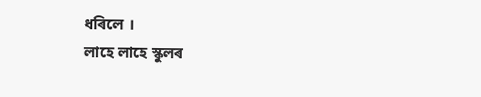ধৰিলে ।
লাহে লাহে স্কুলৰ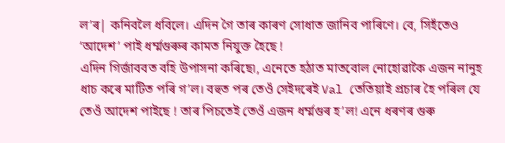ল’ৰ| কনিবলৈ ধবিলে। এদিন গৈ তাৰ কাৰণ সোধাত জানিব পাৰিণে। বে, সিহঁতেও ‘আদেশ’ পাই ধৰ্ম্মগুৰুৰ কামত নিযুক্ত হৈছে !
এদিন গির্জাববত বহি উপাসনা কৰিছে৷, এনেতে হঠাত মাতবোল নোহোৱাকৈ এজন নানুহ ধাচ কৰে মাটিত পৰি গ’ল। বহুত পৰ তেওঁ সেইদৰেই Val তেতিয়াই প্রচাৰ হৈ পৰিল যে তেওঁ আদেশ পাইছে ! তাৰ পিচতেই তেওঁ এজন ধৰ্ম্মগুৰ হ’ল! এনে ধৰণৰ গুৰু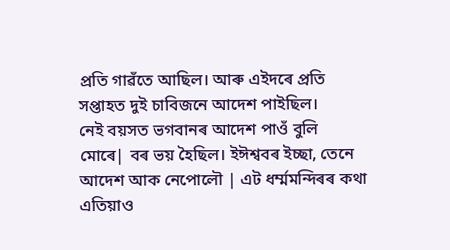প্রতি গাৱঁতে আছিল। আৰু এইদৰে প্রতি সপ্তাহত দুই চাবিজনে আদেশ পাইছিল।
নেই বয়সত ভগবানৰ আদেশ পাওঁ বুলি মোৰে| বৰ ভয় হৈছিল। ইঈশ্ববৰ ইচ্ছা, তেনে আদেশ আক নেপোলৌ | এট ধৰ্ম্মমন্দিৰৰ কথা এতিয়াও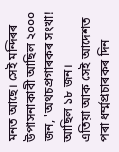মনত আছে। সেই মন্দিৰৰ উপাসনাকাবী আছিল ২০০০ জন, 'অথচপ্রগাৰকৰ সংখা! আছিল ১৮ জন।
এতিয়া আক সেই আদেশত পৰা ধৰ্ম্মপ্ৰচাৰকৰ দিন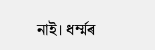নাই। ধৰ্ম্মৰ